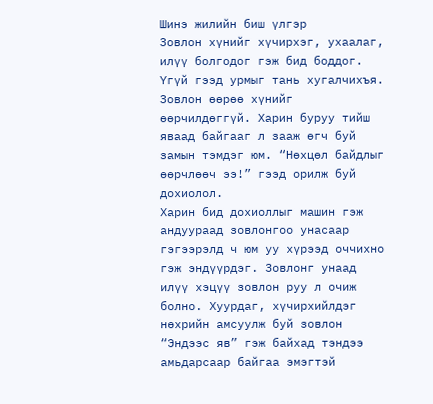Шинэ жилийн биш үлгэр
Зовлон хүнийг хүчирхэг, ухаалаг, илүү болгодог гэж бид боддог.
Үгүй гээд урмыг тань хугалчихъя. Зовлон өөрөө хүнийг өөрчилдөггүй. Харин буруу тийш яваад байгааг л зааж өгч буй замын тэмдэг юм. “Нөхцөл байдлыг өөрчлөөч ээ!” гээд орилж буй дохиолол.
Харин бид дохиоллыг машин гэж андуураад зовлонгоо унасаар гэгээрэлд ч юм уу хүрээд оччихно гэж эндүүрдэг. Зовлонг унаад илүү хэцүү зовлон руу л очиж болно. Хуурдаг, хүчирхийлдэг нөхрийн амсуулж буй зовлон “Эндээс яв” гэж байхад тэндээ амьдарсаар байгаа эмэгтэй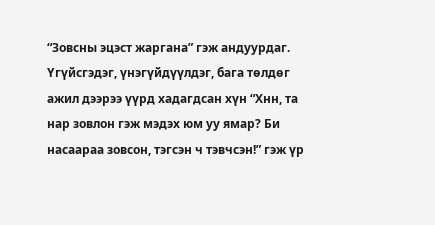“Зовсны эцэст жаргана” гэж андуурдаг.
Үгүйсгэдэг, үнэгүйдүүлдэг, бага төлдөг ажил дээрээ үүрд хадагдсан хүн “Хнн, та нар зовлон гэж мэдэх юм уу ямар? Би насаараа зовсон, тэгсэн ч тэвчсэн!” гэж үр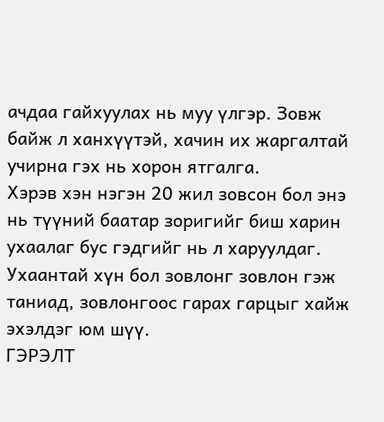ачдаа гайхуулах нь муу үлгэр. Зовж байж л ханхүүтэй, хачин их жаргалтай учирна гэх нь хорон ятгалга.
Хэрэв хэн нэгэн 20 жил зовсон бол энэ нь түүний баатар зоригийг биш харин ухаалаг бус гэдгийг нь л харуулдаг. Ухаантай хүн бол зовлонг зовлон гэж таниад, зовлонгоос гарах гарцыг хайж эхэлдэг юм шүү.
ГЭРЭЛТ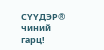СҮҮДЭР® чиний гарц!